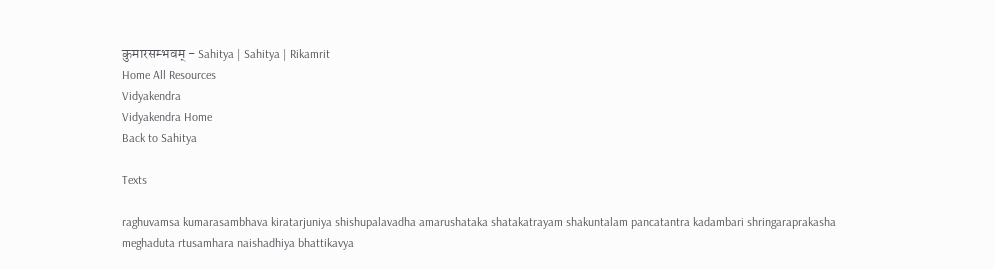कुमारसम्भवम् - Sahitya | Sahitya | Rikamrit
Home All Resources
Vidyakendra
Vidyakendra Home
Back to Sahitya

Texts

raghuvamsa kumarasambhava kiratarjuniya shishupalavadha amarushataka shatakatrayam shakuntalam pancatantra kadambari shringaraprakasha meghaduta rtusamhara naishadhiya bhattikavya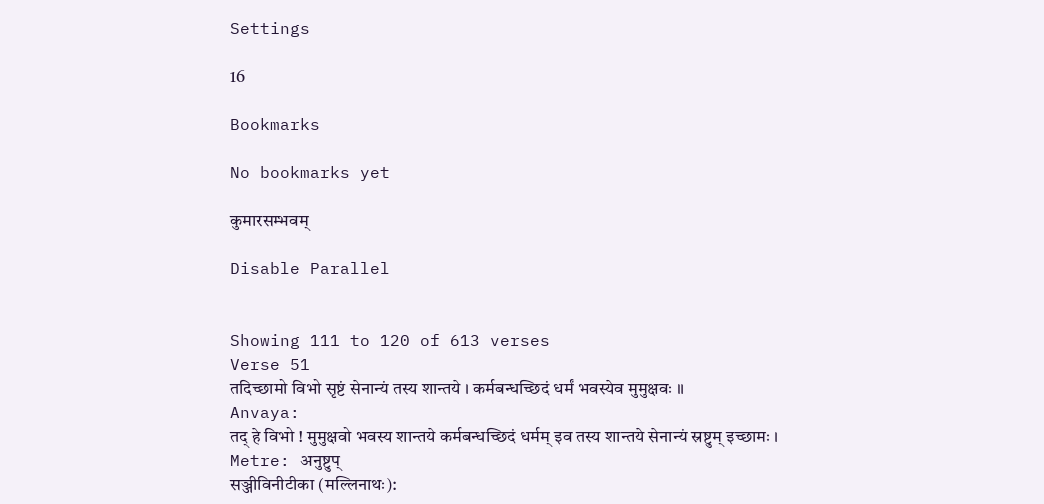Settings

16

Bookmarks

No bookmarks yet

कुमारसम्भवम्

Disable Parallel


Showing 111 to 120 of 613 verses
Verse 51
तदिच्छामो विभो सृष्टं सेनान्यं तस्य शान्तये । कर्मबन्धच्छिदं धर्मं भवस्येव मुमुक्षवः ॥
Anvaya:
तद् हे विभो ! मुमुक्षवो भवस्य शान्तये कर्मबन्धच्छिदं धर्मम् इव तस्य शान्तये सेनान्यं स्रष्टुम् इच्छामः ।
Metre: अनुष्टुप्
सञ्जीविनीटीका (मल्लिनाथः):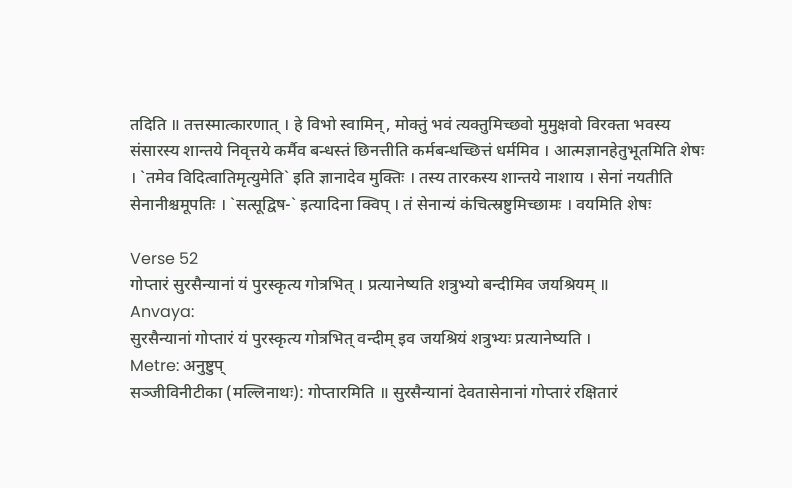तदिति ॥ तत्तस्मात्कारणात् । हे विभो स्वामिन्, मोक्तुं भवं त्यक्तुमिच्छवो मुमुक्षवो विरक्ता भवस्य संसारस्य शान्तये निवृत्तये कर्मैव बन्धस्तं छिनत्तीति कर्मबन्धच्छित्तं धर्ममिव । आत्मज्ञानहेतुभूतमिति शेषः । `तमेव विदित्वातिमृत्युमेति` इति ज्ञानादेव मुक्तिः । तस्य तारकस्य शान्तये नाशाय । सेनां नयतीति सेनानीश्चमूपतिः । `सत्सूद्विष-` इत्यादिना क्विप् । तं सेनान्यं कंचित्स्रष्टुमिच्छामः । वयमिति शेषः

Verse 52
गोप्तारं सुरसैन्यानां यं पुरस्कृत्य गोत्रभित् । प्रत्यानेष्यति शत्रुभ्यो बन्दीमिव जयश्रियम् ॥
Anvaya:
सुरसैन्यानां गोप्तारं यं पुरस्कृत्य गोत्रभित् वन्दीम् इव जयश्रियं शत्रुभ्यः प्रत्यानेष्यति ।
Metre: अनुष्टुप्
सञ्जीविनीटीका (मल्लिनाथः): गोप्तारमिति ॥ सुरसैन्यानां देवतासेनानां गोप्तारं रक्षितारं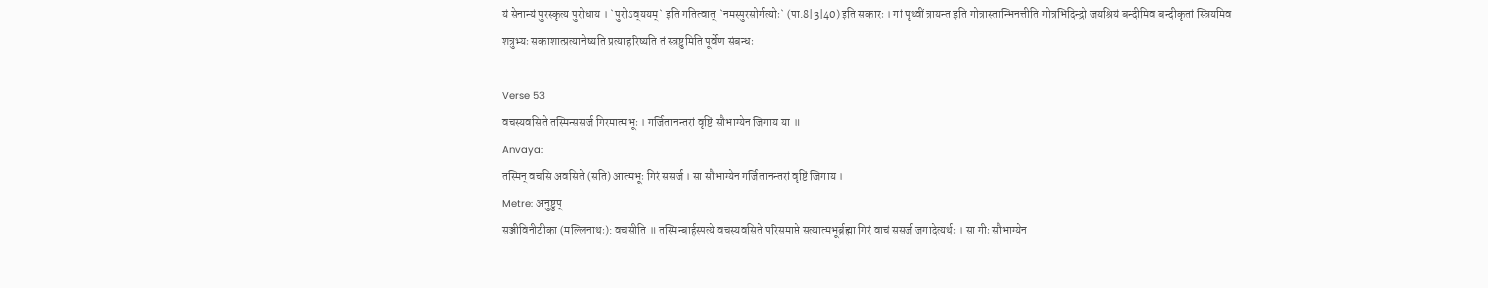यं सेनान्यं पुरस्कृत्य पुरोधाय । `पुरोऽव्‌ययम्` इति गतित्वात् `नमस्पुरसोर्गत्योः` (पा.8|3|40) इति सकारः । गां पृथ्वीं त्रायन्त इति गोत्रास्तान्भिनत्तीति गोत्रभिदिन्द्रो जयश्रियं बन्दीमिव बन्दीकृतां स्त्रियमिव शत्रुभ्यः सकाशात्प्रत्यानेष्यति प्रत्याहरिष्यति तं स्त्रष्टुमिति पूर्वेण संबन्धः

Verse 53
वचस्यवसिते तस्मिन्ससर्ज गिरमात्मभूः । गर्जितानन्तरां वृष्टिं सौभाग्येन जिगाय या ॥
Anvaya:
तस्मिन् वचसि अवसिते (सति) आत्मभूः गिरं ससर्ज । सा सौभाग्येन गर्जितानन्तरां वृष्टिं जिगाय ।
Metre: अनुष्टुप्
सञ्जीविनीटीका (मल्लिनाथः): वचसीति ॥ तस्मिन्बार्हस्पत्ये वचस्यवसिते परिसमाप्ते सत्यात्मभूर्ब्रह्मा गिरं वाचं ससर्ज जगादेत्यर्थः । सा गीः सौभाग्येन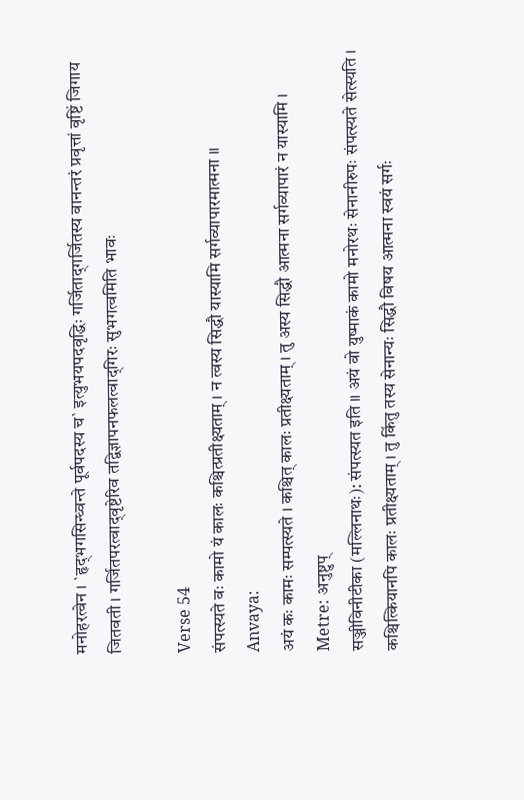मनोहरत्वेन । `हृद्‌भगसिन्ध्वन्ते पूर्वपदस्य च` इत्युभयपदवृद्धिः गर्जिताद्‌गर्जितस्य वानन्तरं प्रवृत्तां वृष्टिं जिगाय जितवती । गर्जितपरत्वाद्‌वृष्टेरिव तद्विज्ञापनफलत्वाद्‌गिरः सुभगत्वमिति भावः

Verse 54
संपत्स्यते वः कामो यं कालः कश्चित्प्रतीक्ष्यताम् । न त्वस्य सिद्धौ यास्यामि सर्गव्यापारमात्मना ॥
Anvaya:
अयं कः कामः सम्पत्स्यते । कश्चित् कालः प्रतीक्ष्यताम् । तु अस्य सिद्धौ आत्मना सर्गव्यापारं न यास्यामि ।
Metre: अनुष्टुप्
सञ्जीविनीटीका (मल्लिनाथः): संपत्स्यत इति ॥ अयं वो युष्माकं कामो मनोरथः सेनानीरुपः संपत्स्यते सेत्स्यति । कश्चित्कियानपि कालः प्रतीक्ष्यताम् । तु किंतु तस्य सेनान्यः सिद्धौ विषय आत्मना स्वयं सर्गः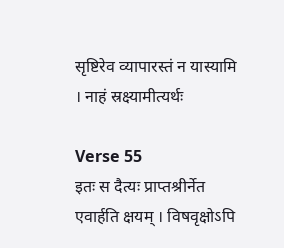सृष्टिरेव व्यापारस्तं न यास्यामि । नाहं स्रक्ष्यामीत्यर्थः

Verse 55
इतः स दैत्यः प्राप्तश्रीर्नेत एवार्हति क्षयम् । विषवृक्षोऽपि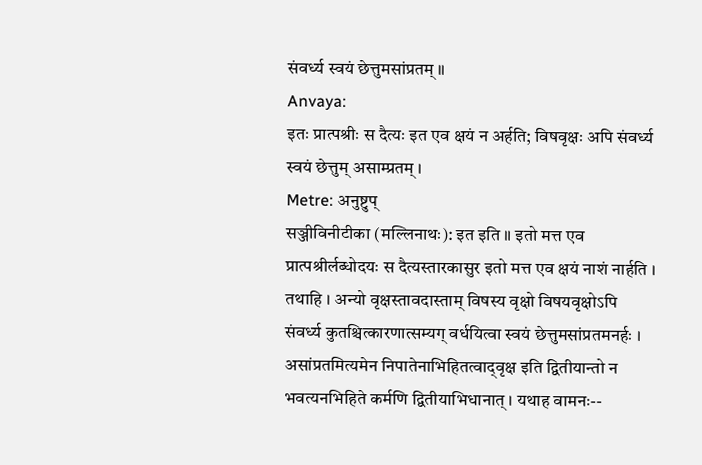संवर्ध्य स्वयं छेत्तुमसांप्रतम् ॥
Anvaya:
इतः प्रात्पश्रीः स दैत्यः इत एव क्षयं न अर्हति; विषवृक्षः अपि संवर्ध्य स्वयं छेत्तुम् असाम्प्रतम् ।
Metre: अनुष्टुप्
सञ्जीविनीटीका (मल्लिनाथः): इत इति ॥ इतो मत्त एव प्रात्पश्रीर्लब्धोदयः स दैत्यस्तारकासुर इतो मत्त एव क्षयं नाशं नार्हति । तथाहि । अन्यो वृक्षस्तावदास्ताम् विषस्य वृक्षो विषयवृक्षोऽपि संवर्ध्य कुतश्चित्कारणात्सम्यग्‌ वर्धयित्वा स्वयं छेत्तुमसांप्रतमनर्हः । असांप्रतमित्यमेन निपातेनाभिहितत्वाद्‌वृक्ष इति द्वितीयान्तो न भवत्यनभिहिते कर्मणि द्वितीयाभिधानात् । यथाह वामनः--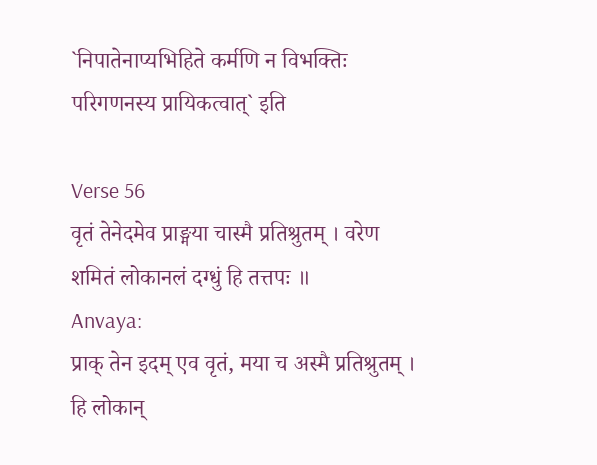`निपातेनाप्यभिहिते कर्मणि न विभक्तिः परिगणनस्य प्रायिकत्वात्` इति

Verse 56
वृतं तेनेदमेव प्राङ्मया चास्मै प्रतिश्रुतम् । वरेण शमितं लोकानलं दग्धुं हि तत्तपः ॥
Anvaya:
प्राक् तेन इदम् एव वृतं, मया च अस्मै प्रतिश्रुतम् । हि लोकान्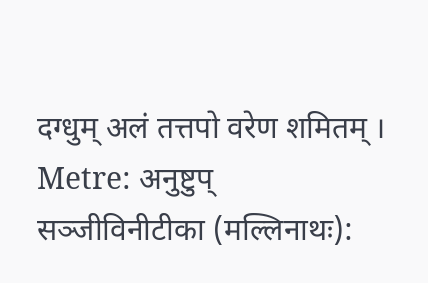दग्धुम् अलं तत्तपो वरेण शमितम् ।
Metre: अनुष्टुप्
सञ्जीविनीटीका (मल्लिनाथः):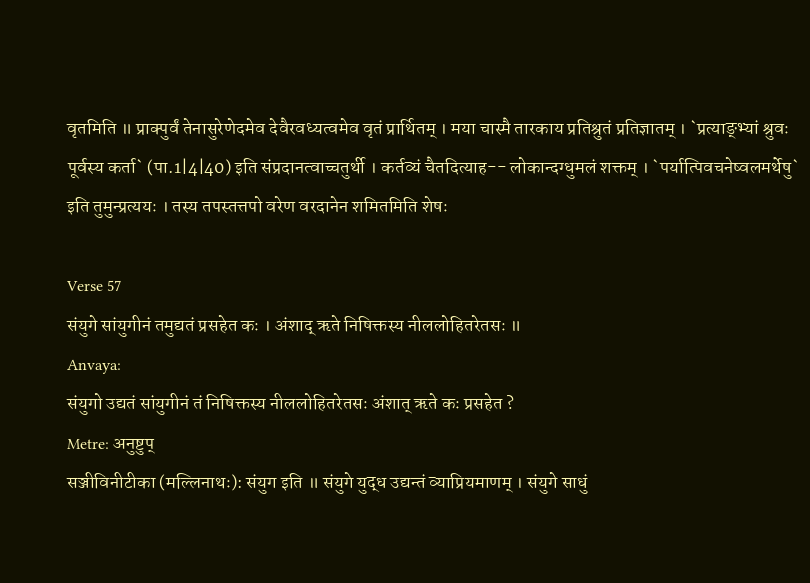वृतमिति ॥ प्राक्पुर्वं तेनासुरेणेदमेव देवैरवध्यत्वमेव वृतं प्रार्थितम् । मया चास्मै तारकाय प्रतिश्रुतं प्रतिज्ञातम् । `प्रत्याङ्भ्यां श्रुवः पूर्वस्य कर्ता` (पा.1|4|40) इति संप्रदानत्वाच्चतुर्थी । कर्तव्यं चैतदित्याह-- लोकान्दग्धुमलं शक्तम् । `पर्यात्पिवचनेष्वलमर्थेषु` इति तुमुन्प्रत्ययः । तस्य तपस्तत्तपो वरेण वरदानेन शमितमिति शेषः

Verse 57
संयुगे सांयुगीनं तमुद्यतं प्रसहेत कः । अंशाद् ऋते निषिक्तस्य नीललोहितरेतसः ॥
Anvaya:
संयुगो उद्यतं सांयुगीनं तं निषिक्तस्य नीललोहितरेतसः अंशात् ऋते कः प्रसहेत ?
Metre: अनुष्टुप्
सञ्जीविनीटीका (मल्लिनाथः): संयुग इति ॥ संयुगे युद्ध उद्यन्तं व्याप्रियमाणम् । संयुगे साधुं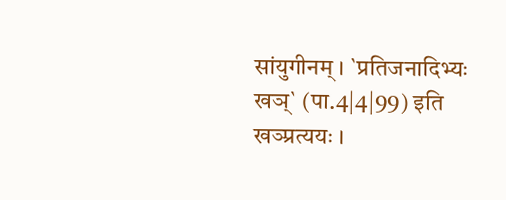सांयुगीनम् । `प्रतिजनादिभ्यः खञ्` (पा.4|4|99) इति खञ्प्रत्ययः ।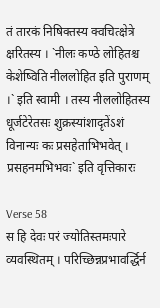तं तारकं निषिक्तस्य क्वचित्क्षेत्रे क्षरितस्य । `नीलः कण्ठे लोहितश्च केशेष्विति नीललोहित इति पुराणम् ।` इति स्वामी । तस्य नीललोहितस्य धूर्जटेरेतसः शुक्रस्यांशादृतेंऽशं विनान्यः कः प्रसहेताभिभवेत् । प्रसहनमभिभवः` इति वृत्तिकारः

Verse 58
स हि देवः परं ज्योतिस्तमःपारे व्यवस्थितम् । परिच्छिन्नप्रभावर्द्धिर्न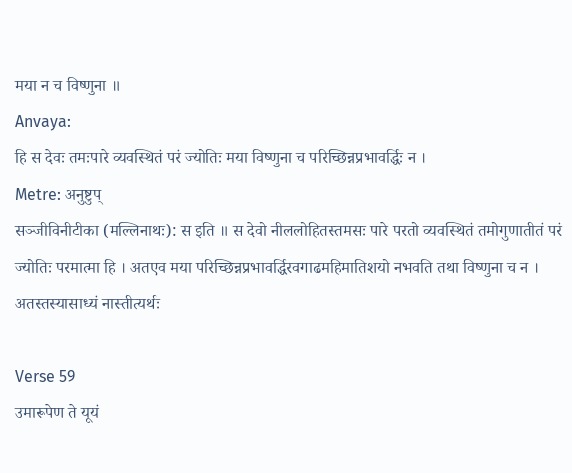मया न च विष्णुना ॥
Anvaya:
हि स देवः तमःपारे व्यवस्थितं परं ज्योतिः मया विष्णुना च परिच्छिन्नप्रभावर्द्धिः न ।
Metre: अनुष्टुप्
सञ्जीविनीटीका (मल्लिनाथः): स इति ॥ स देवो नीललोहितस्तमसः पारे परतो व्यवस्थितं तमोगुणातीतं परं ज्योतिः परमात्मा हि । अतएव मया परिच्छिन्नप्रभावर्द्धिरवगाढमहिमातिशयो नभवति तथा विष्णुना च न । अतस्तस्यासाध्यं नास्तीत्यर्थः

Verse 59
उमारूपेण ते यूयं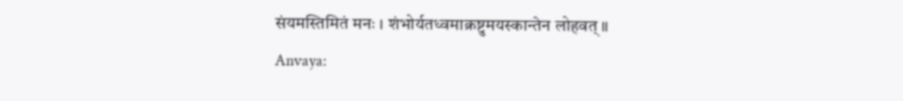संयमस्तिमितं मनः । शंभोर्यतध्वमाक्रष्टुमयस्कान्तेन लोहवत् ॥
Anvaya: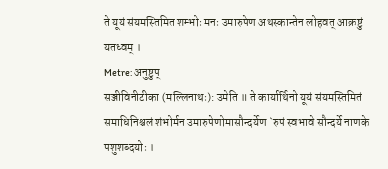ते यूयं संयमस्तिमित शम्भोः मनः उमारुपेण अथस्कान्तेन लोहवत् आक्रष्टुं यतध्वम् ।
Metre: अनुष्टुप्
सञ्जीविनीटीका (मल्लिनाथः): उमेति ॥ ते कार्यार्थिनो यूयं संयमस्तिमितं समाधिनिश्चलं शंभोर्मन उमारुपेणोमासौन्दर्येण `रुपं स्वभावे सौन्दर्ये नाणके पशुशब्दयोः ।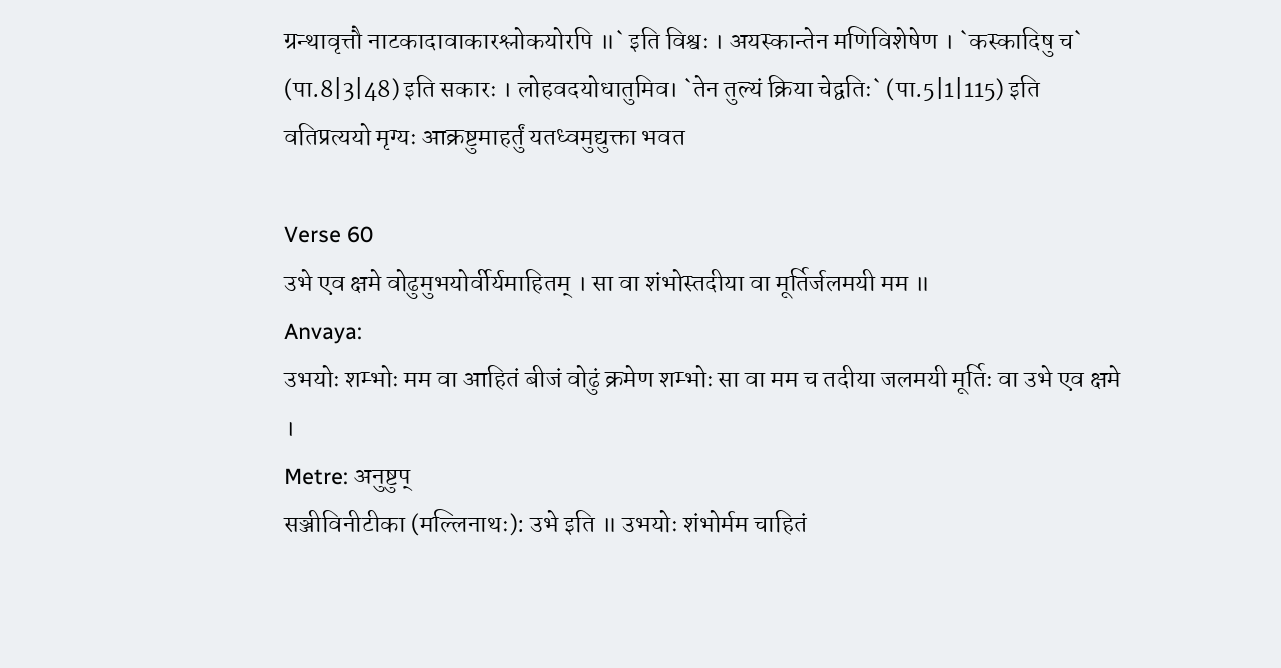ग्रन्थावृत्तौ नाटकादावाकारश्लोकयोरपि ॥` इति विश्वः । अयस्कान्तेन मणिविशेषेण । `कस्कादिषु च` (पा.8|3|48) इति सकारः । लोहवदयोधातुमिव। `तेन तुल्यं क्रिया चेद्वतिः` (पा.5|1|115) इति वतिप्रत्ययो मृग्यः आक्रष्टुमाहर्तुं यतध्वमुद्युक्ता भवत

Verse 60
उभे एव क्षमे वोढुमुभयोर्वीर्यमाहितम् । सा वा शंभोस्तदीया वा मूर्तिर्जलमयी मम ॥
Anvaya:
उभयोः शम्भोः मम वा आहितं बीजं वोढुं क्रमेण शम्भोः सा वा मम च तदीया जलमयी मूर्तिः वा उभे एव क्षमे ।
Metre: अनुष्टुप्
सञ्जीविनीटीका (मल्लिनाथः): उभे इति ॥ उभयोः शंभोर्मम चाहितं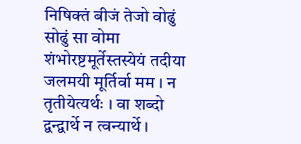निषिक्तं बीजं तेजो वोढुं सोढुं सा वोमा शंभोरष्टमूर्तेस्तस्येयं तदीया जलमयी मूर्तिर्वा मम । न तृतीयेत्यर्थः । वा शब्दो द्वन्द्वार्थे न त्वन्यार्थे ।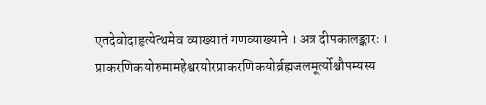एतदेवोदाहृत्येत्थमेव व्याख्यातं गणव्याख्याने । अत्र दीपकालङ्कारः । प्राकरणिकयोरुमामहेश्वरयोरप्राकरणिकयोर्ब्रह्मजलमूर्त्योश्चौपम्यस्य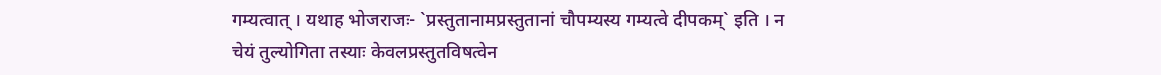गम्यत्वात् । यथाह भोजराजः- `प्रस्तुतानामप्रस्तुतानां चौपम्यस्य गम्यत्वे दीपकम्` इति । न चेयं तुल्योगिता तस्याः केवलप्रस्तुतविषत्वेन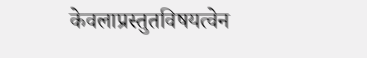केवलाप्रस्तुतविषयत्वेन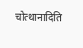चोत्थानादिति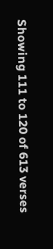Showing 111 to 120 of 613 verses